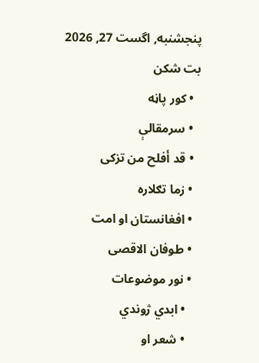پنجشنبه, اگست 27, 2026
بت شکن
  • کور پاڼه
  • سرمقالې
  • قد أفلح من تزکی
  • زما تګلاره
  • افغانستان او امت
  • طوفان الاقصی
  • نور موضوعات
    • ابدي ژوندي
    • شعر او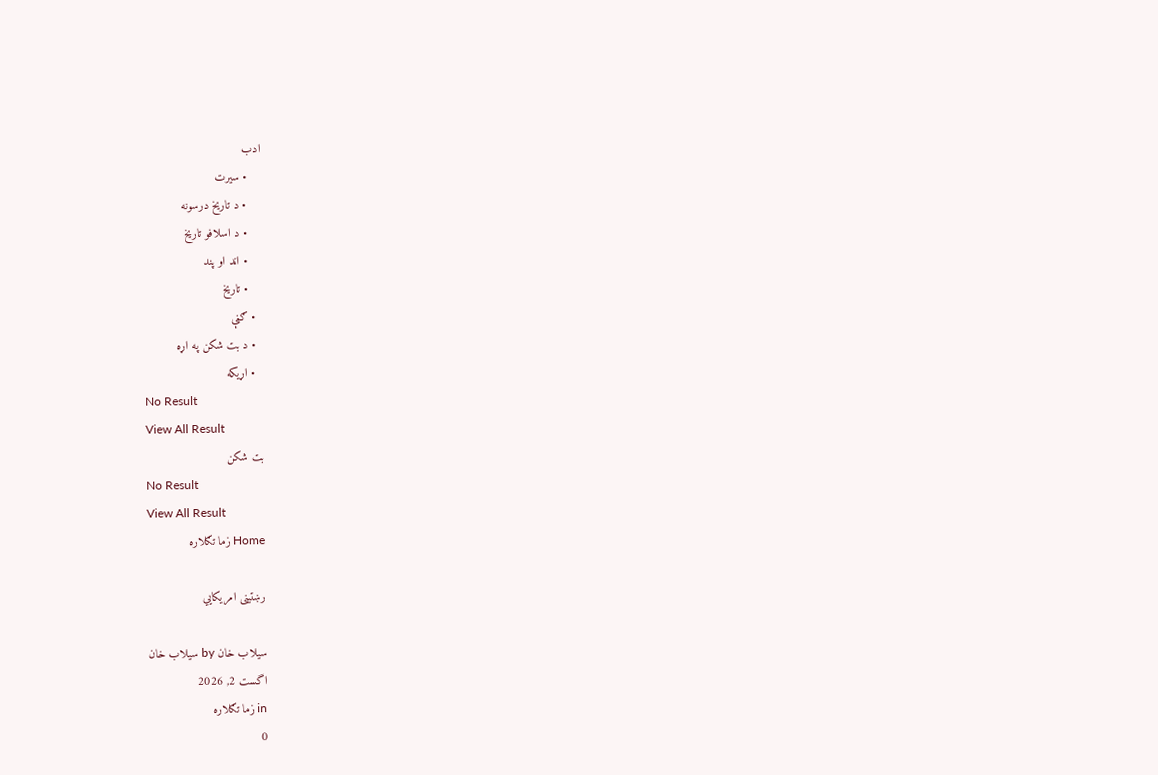ادب
    • سیرت
    • د تاریخ درسونه
    • د اسلافو تاریخ
    • اند او پند
    • تاريخ
  • ګڼې
  • د بت شکن په اړه
  • اړيکه
No Result
View All Result
بت شکن
No Result
View All Result
Home زما تګلاره

رښتینی امریکايي

سیلاب خان by سیلاب خان
اگست 2, 2026
in زما تګلاره
0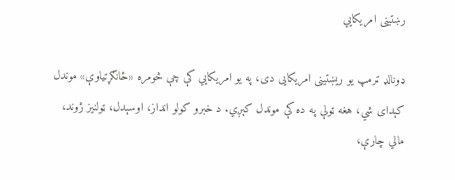رښتینی امریکايي

ډونالډ ټرمپ یو ریښتینی امریکایی دی، په یو امریکايي کې چې څومره «ځانګړتیاوې» موندل کېدای شي، هغه ټولې په ده کې موندل کېږي. د خبرو کولو انداز، اوسېدل، ټولنیز ژوند، مالي چارې،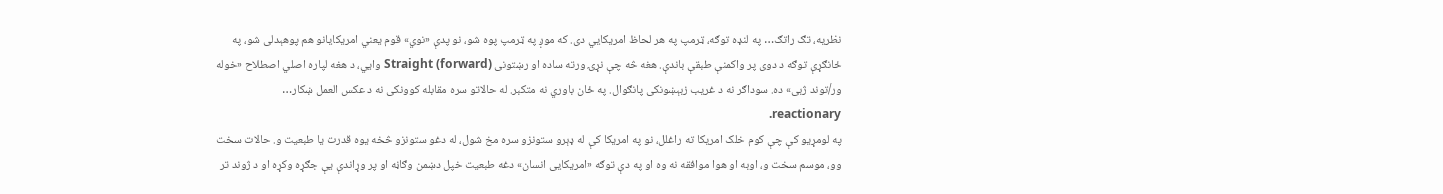نظریه، تګ راتګ… په لنډه توګه، ټرمپ په هر لحاظ امریکایي دی. که موږ په ټرمپ پوه شو، نو پدې «نوي» قوم یعني امریکایانو هم پوهېدلی شو، په ځانګړې توګه د دوی پر واکمنې طبقې باندې. هغه څه چې نړۍ ورته ساده او رښتونی (Straight (forward وايي، د هغه لپاره اصلي اصطلاح «خوله ور/توند ژبی» ده. سوداګر نه د غریب زبېښونکی پانګوال. په ځان باوري نه متکبر. له حالاتو سره مقابله کوونکی نه د عکس العمل ښکار… reactionary.
په لومړیو کې چې کوم خلک امریکا ته راغلل، نو په امریکا کې له ډېرو ستونزو سره مخ شول، له دغو ستونزو څخه یوه قدرت یا طبعیت و. حالات سخت وو، موسم سخت و، اوبه او هوا موافقه نه وه او په دې توګه «امریکایی انسان» دغه طبعیت خپل دښمن وګاڼه او پر وړاندې یې جګړه وکړه او د ژوند تر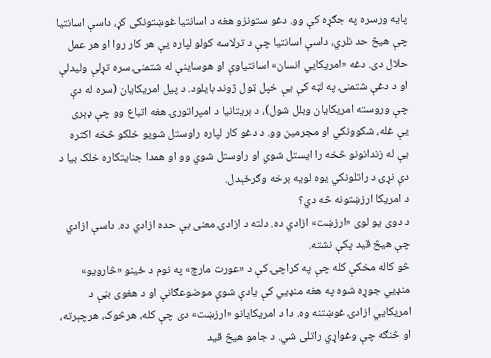پایه ورسره په جګړه کې وو. دغو ستونزو هغه د اسانتیا غوښتونکی کړ، داسې اسانتیا چې هیڅ حد نلري، داسې اسانتیا چې د ترلاسه کولو لپاره یې هر کار روا او هر عمل حلال دی. دغه «امریکایي انسان» اسانتیاوې او هوساینې له شتمنۍ سره تړلې ولیدلې او د دغې شتمنۍ په لټه کې یې خپل ټول ژوند بایلود. د پیل امریکایان (سره له دې چې وروسته امریکایان وبلل شول)، د بریتانیا د امپراتورۍ هغه اتباع وو چې ډېری یې غله، شکوونکي او مجرمین وو. د دغو کار لپاره راوستل شویو خلکو څخه اکثره یې له زندانونو څخه را ایستل شوي او راوستل شوي وو او همدا جنایتکاره خلک بیا د دې نړۍ د راتلونکي یوه لویه برخه وګرځېدل.
د امریکا ارزښتونه څه دي؟
د دوی یو لوی «ارزښت» ازادي ده. دلته د ازادۍ معنی بې حده ازادي ده. داسې ازادي چې هیڅ قید پکې نشته.
څو کاله مخکې کله چې په کراچۍ کې د «عورت مارچ» په نوم د ځینو «څارویو» منډيي جوړه شوه په هغه منډيي کې یادې شوې موضوعګانې او د هغوی بڼې د امریکایي ازادۍ غوښتنه وه. دا د امریکایانو «ارزښت» دی چې کله، هرڅوک، هرچېرته، او څنګه چې وغواړي راتلی شي. د جامو هیڅ قید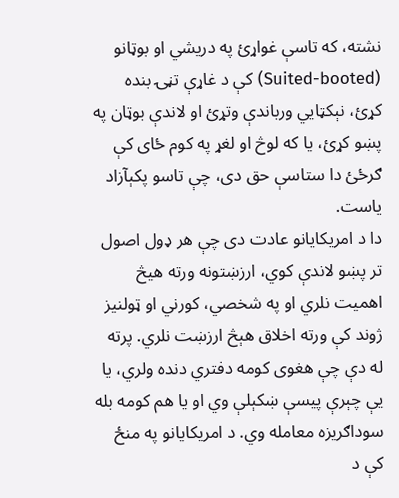نشته، که تاسې غواړئ په دریشي او بوټانو (Suited-booted) کې د غاړې تڼۍ بنده کړئ، نېکټايي ورباندې وتړئ او لاندې بوټان په پښو کړئ، یا که لوڅ او لغړ په کوم ځای کې ګرځئ دا ستاسې حق دی، چې تاسو پکېآزاد یاست.
دا د امریکایانو عادت دی چې هر ډول اصول تر پښو لاندې کوي، ارزښتونه ورته هیڅ اهمیت نلري او په شخصي، کورني او ټولنیز ژوند کې ورته اخلاق هېڅ ارزښت نلري. پرته له دې چې هغوی کومه دفتري دنده ولري، یا یې چېرې پیسې ښکېلې وي او یا هم کومه بله سوداګریزه معامله وي. د امریکایانو په منځ کې د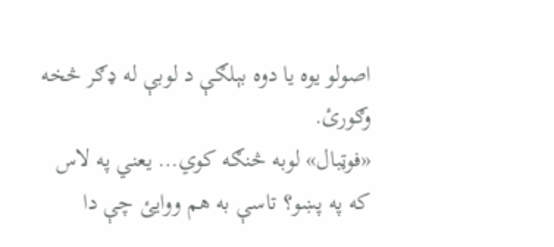اصولو یوه یا دوه بېلګې د لوبې له ډګر څخه وګورئ.
«فوټبال» لوبه څنګه کوي… یعني په لاس که په پښو؟ تاسې به هم ووایئ چې دا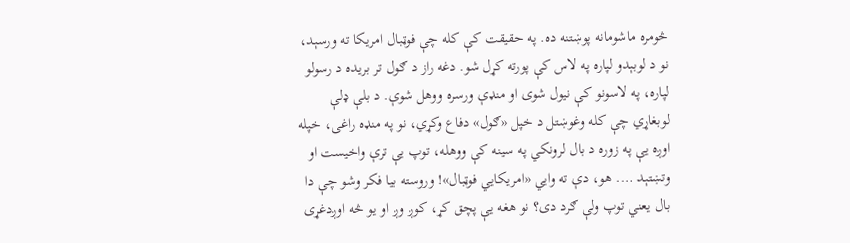څومره ماشومانه پوښتنه ده. په حقیقت کې کله چې فوټبال امریکا ته ورسېد، نو د لوبېدو لپاره په لاس کې پورته کړل شو. دغه راز د ګول تر بریده د رسولو لپاره، په لاسونو کې نیول شوی او منډې ورسره ووهل شوې. د بلې ډلې لوبغاړي چې کله وغوښتل د خپل «ګول» دفاع وکړي، نو په منډه راغی، خپله اوږه یې په زوره د بال لرونکي په سینه کې ووهله، توپ یې ترې واخیست او وتښتېد …. هو، دې ته وايي «امریکایي فوټبال»! وروسته بیا فکر وشو چې دا بال یعني توپ ولې ګرد دی؟ نو هغه یې پچق کړ، کوږ وږ او یو څه اوږدغړی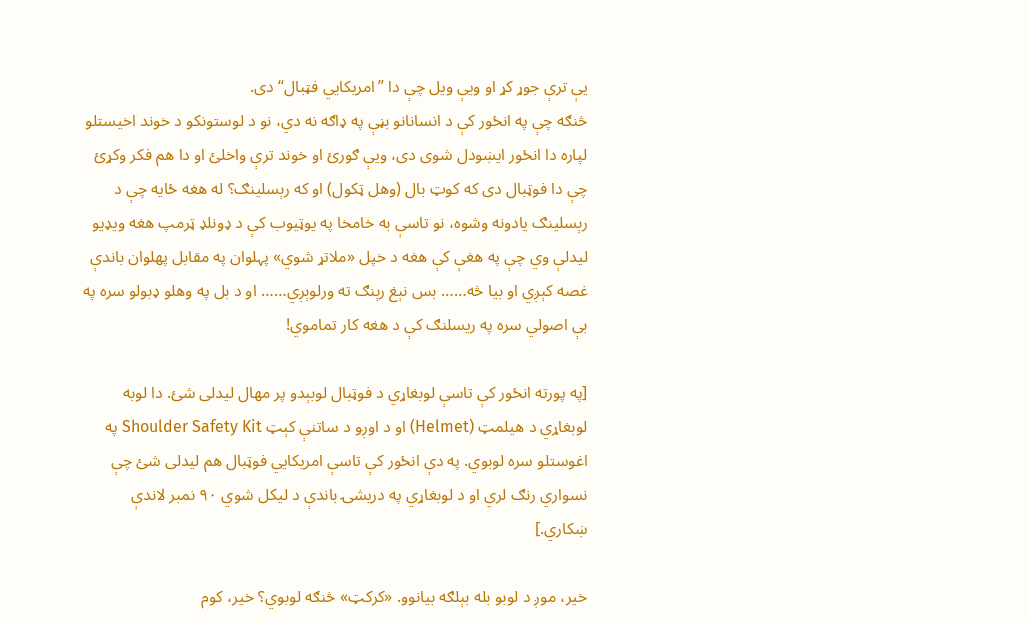یې ترې جوړ کړ او ویې ویل چې دا ”امریکایي فټبال“ دی.
څنګه چې په انځور کې د انسانانو بڼې په ډاګه نه دي، نو د لوستونکو د خوند اخیستلو لپاره دا انځور ایښودل شوی دی، ویې ګورئ او خوند ترې واخلئ او دا هم فکر وکړئ چې دا فوټبال دی که کوټ‌ بال (وهل ټکول) او که رېسلینګ؟ له هغه ځایه چې د رېسلینګ یادونه وشوه، نو تاسې به خامخا په یوټیوب کې د ډونلډ ټرمپ هغه ویډیو لیدلې وي چې په هغې کې هغه د خپل «ملاتړ شوي» پہلوان په مقابل پهلوان باندې غصه کېږي او بیا څه…… بس نېغ رېنګ ته ورلوېږي…… او د بل په وهلو ډبولو سره په بې اصولي سره په ریسلنګ کې د هغه کار تماموي!

[په پورته انځور کې تاسې لوبغاړي د فوټبال لوبېدو پر مهال لیدلی شئ. دا لوبه لوبغاړي د هیلمټ (Helmet) او د اوږو د ساتنې کېټ Shoulder Safety Kit په اغوستلو سره لوبوي. په دې انځور کې تاسې امریکایي فوټبال هم لیدلی شئ چې نسواري رنګ لري او د لوبغاړي په دریشۍ باندې د لیکل شوي ۹۰ نمبر لاندې ښکاري.]

خیر، موږ د لوبو بله بېلګه بیانوو. «کرکټ» څنګه لوبوي؟ خیر، کوم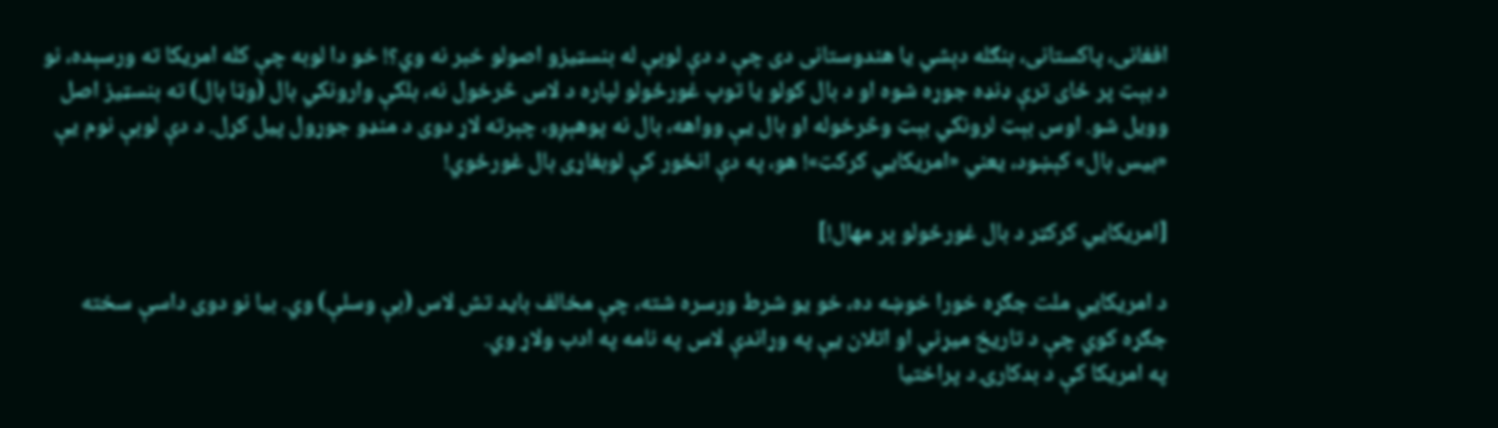افغانی، پاکستانی، بنګله دېشي یا هندوستانی دی چې د دې لوبې له بنسټیزو اصولو خبر نه وي؟! خو دا لوبه چې کله امریکا ته ورسېده، نو د بېټ پر ځای ترې ډنډه جوړه شوه او د بال کولو یا توپ غورځولو لپاره د لاس څرخول نه، بلکې وارونکي بال (وټا بال) ته بنسټیز اصل وویل شو. اوس بېټ لرونکي بېټ وڅرخوله او بال یې وواهه، بال نه پوهېږو، چېرته لاړ دوی د منډو جوړول پیل کړل. د دې لوبې نوم یې «بیس بال» کېښود، یعني «امریکایي کرکټ»! هو، په دې انځور کې لوبغاړی بال غورځوي!

[امریکایي کرکټر د بال غورځولو پر مهال!]

د امریکایي ملت جګړه خورا خوښه ده، خو یو شرط ورسره شته، چې مخالف باید تش لاس (بې وسلې) وي. بیا نو دوی داسې سخته جګړه کوي چې د تاریخ میړني او اتلان یې په وړاندې لاس په نامه په ادب ولاړ وي.
په امریکا کې د بدکارۍ د پراختیا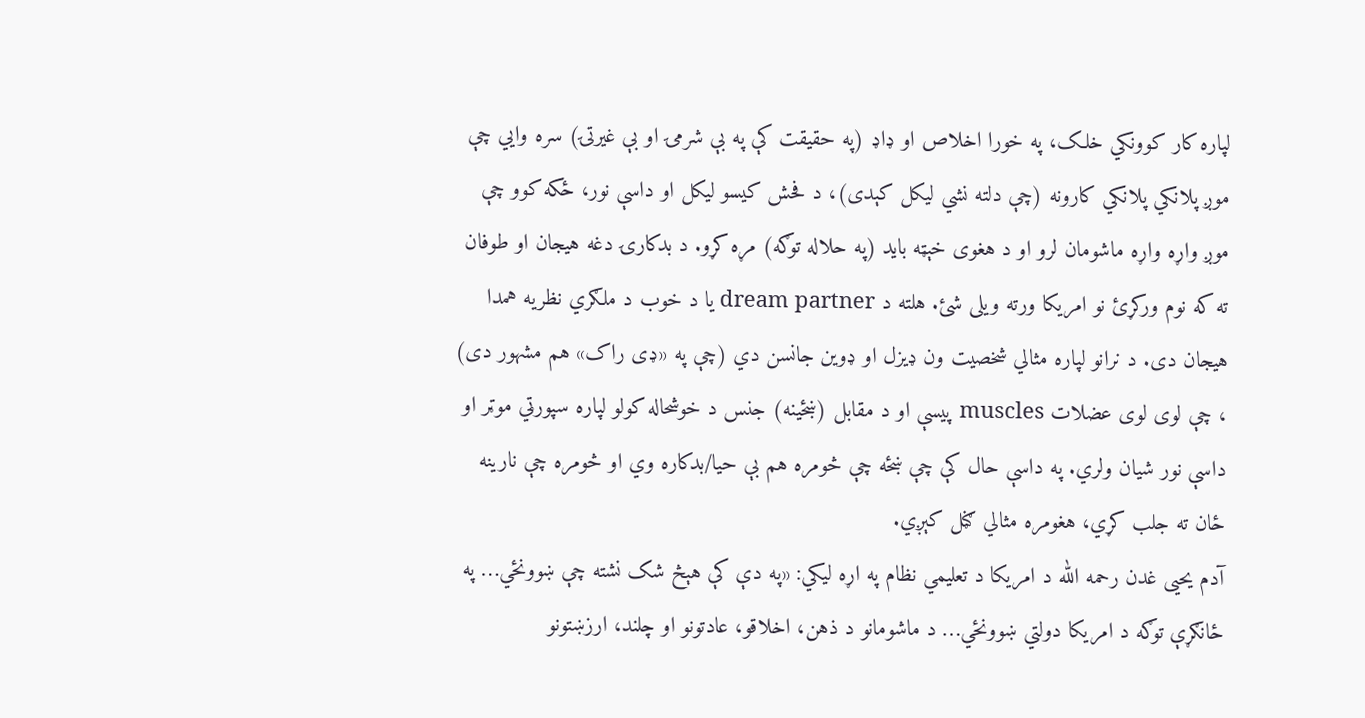لپاره کار کوونکي خلک، په خورا اخلاص او ډاډ (په حقیقت کې په بې شرمۍ او بې غیرتۍ) سره وايي چې موږ پلانکي پلانکي کارونه (چې دلته نشي لیکل کېدی)، د فحش کیسو لیکل او داسې نور، ځکه کوو چې موږ واړه واړه ماشومان لرو او د هغوی خېټه باید (په حلاله توګه) مړه کړو. د بدکارۍ دغه هیجان او طوفان ته که نوم ورکړئ نو امریکا ورته ویلی شئ. هلته د dream partner یا د خوب د ملګري نظریه همدا هیجان دی. د نرانو لپاره مثالي شخصیت ون ډیزل او ډوین جانسن دي (چې په «ډی راک» هم مشهور دی) ، چې لوی لوی عضلات muscles پیسې او د مقابل (ښځینه) جنس د خوشحاله کولو لپاره سپورټي موټر او داسې نور شیان ولري. په داسې حال کې چې ښځه چې څومره هم بې حیا/بدکاره وي او څومره چې نارینه ځان ته جلب کړي، هغومره مثالي ګڼل کېږي.
آدم یحیی غدن رحمه الله د امریکا د تعلیمي نظام په اړه لیکي: «په دې کې هېڅ شک نشته چې ښوونځي… په ځانګړې توګه د امریکا دولتي ښوونځي… د ماشومانو د ذهن، اخلاقو، عادتونو او چلند، ارزښتونو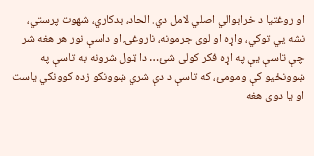او روغتیا د خرابوالي اصلي لامل دي. الحاد، بدکاري، شهوت پرستي، نشه يي توکي، واړه او لوی جرمونه، ناروغۍ او داسې نور هر هغه شر چې تاسې یې په اړه فکر کولی شئ… دا ټول شرونه به تاسې په ښوونځیو کې ومومئ، که تاسې د دې شري ښوونکو زده کوونکي یاست او یا دوی هغه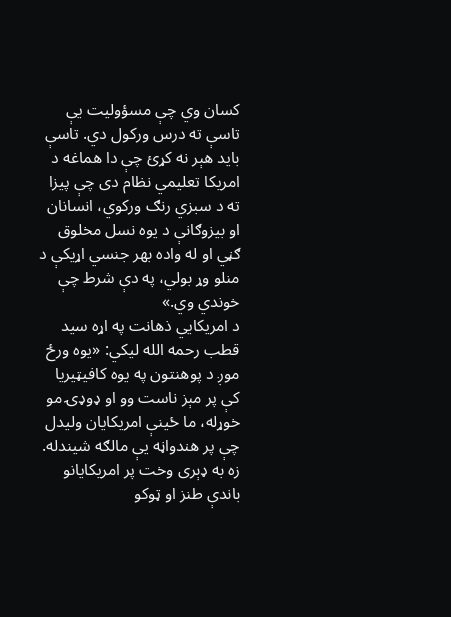کسان وي چې مسؤولیت یې تاسې ته درس ورکول دي. تاسې باید هېر نه کړئ چې دا هماغه د امریکا تعلیمي نظام دی چې پیزا ته د سبزي رنګ ورکوي، انسانان او بیزوګانې د یوه نسل مخلوق ګڼي او له واده بهر جنسي اړیکې د منلو وړ بولي، په دې شرط چې خوندي وي.»
د امریکايي ذهانت په اړه سید قطب رحمه الله لیکي: «یوه ورځ موږ د پوهنتون په یوه کافيټیریا کې پر مېز ناست وو او ډوډۍ مو خوړله، ما ځینې امریکایان ولیدل چې پر هندواڼه یې مالګه شیندله. زه به ډېری وخت پر امریکایانو باندې طنز او ټوکو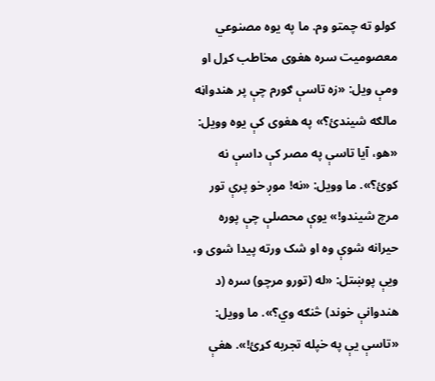کولو ته چمتو وم. ما په یوه مصنوعي معصومیت سره هغوی مخاطب کړل او ومې ویل: «زه تاسې ګورم چې پر هندواڼه مالګه شیندئ؟» په هغوی کې یوه وویل: «هو، آیا تاسې په مصر کې داسې نه کوئ؟». ما وویل: «نه! موږ خو پرې تور مرچ شیندو!» یوې محصلې چې پوره حیرانه شوې وه او شک ورته پیدا شوی و، ویې پوښتل: «له (تورو مرچو) سره (د هندوانې خوند) څنګه وي؟». ما وویل: «تاسې یې په خپله تجربه کړئ!». هغې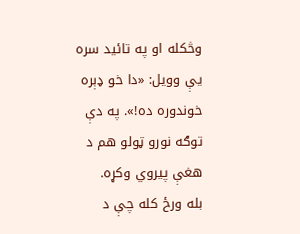وڅکله او په تائید سره یې وویل: «دا خو ډېره خوندوره ده!». په دې توګه نورو ټولو هم د هغې پیروي وکړه.
بله ورځ کله چې د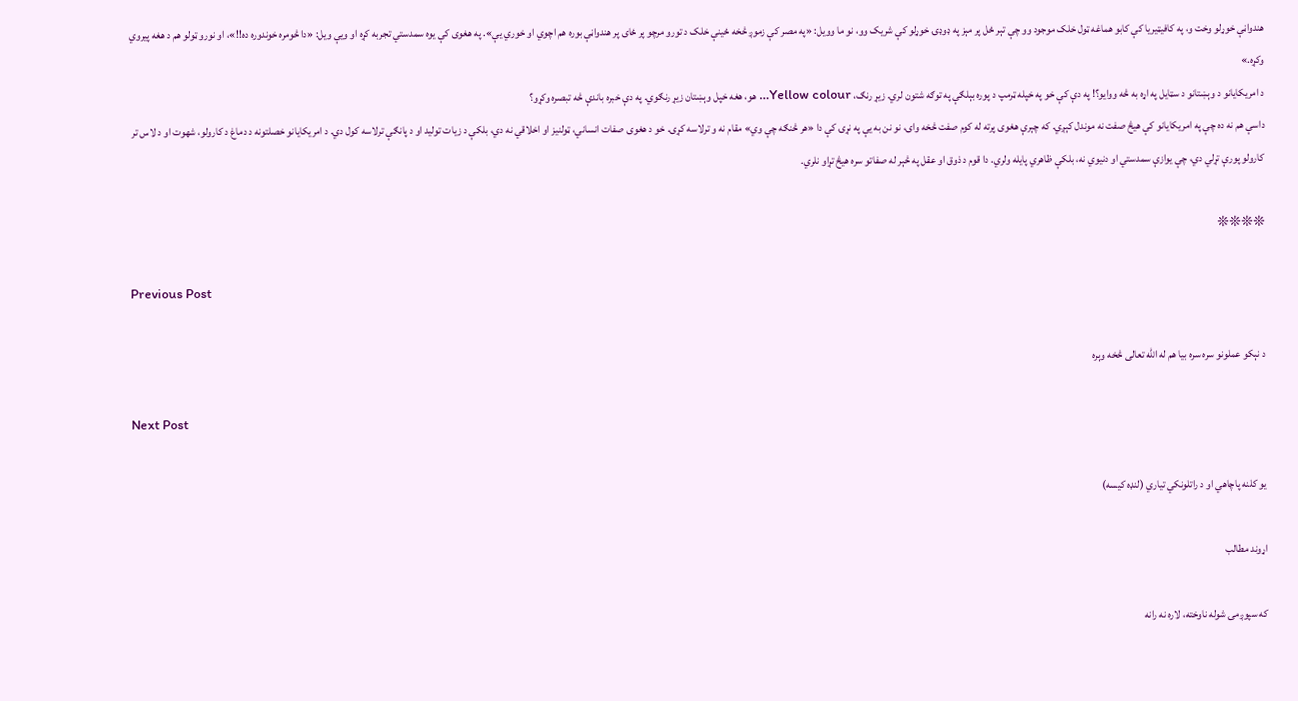هندواڼې خوړلو وخت و، په کافيټیریا کې کابو هماغه ټول خلک موجود وو چې تېر ځل پر مېز په ډوډۍ خوړلو کې شریک وو، نو ما وویل: «په مصر کې زموږ څخه ځینې خلک د تورو مرچو پر ځای پر هندواڼې بوره هم اچوي او خوري یې». په هغوی کې یوه سمدستي تجربه کړه او ویې ویل: «دا څومره خوندوره ده!!»، او نورو ټولو هم د هغه پیروي وکړه.»
د امریکایانو د وېښتانو د سټایل په اړه به څه ووایو؟! په دې کې خو په خپله ټرمپ د پوره بېلګې په توګه شتون لري. زیړ رنګ، Yellow colour… هو، هغه خپل وېښتان زیړ رنګوي. په دې خبره باندې څه تبصره وکړو؟
داسې هم نه ده چې په امریکایانو کې هیڅ صفت نه موندل کېږي. که چېرې هغوی پرته له کوم صفت څخه وای، نو نن به یې په نړۍ کې دا «هر څنګه چې وي» مقام نه و ترلاسه کړی. خو د هغوی صفات انساني، ټولنیز او اخلاقي نه دي، بلکې د زیات تولید او د پانګې ترلاسه کول دي. د امریکایانو خصلتونه د دماغ د کارولو، شهوت او د لاس تر کارولو پورې تړلي دي، چې یوازې سمدستي او دنیوي نه، بلکې ظاهري پایله ولري. دا قوم د ذوق او عقل په څېر له صفاتو سره هیڅ تړاو نلري.

❊❊❊❊

Previous Post

د نېکو عملونو سره سره بیا هم له الله تعالی څخه وېره

Next Post

یو کلنه پاچاهي او د راتلونکي تیاري (لنډه کیسه)

اړوند مطالب

که سپوږمۍ شوله ناوخته، لاره نه رانه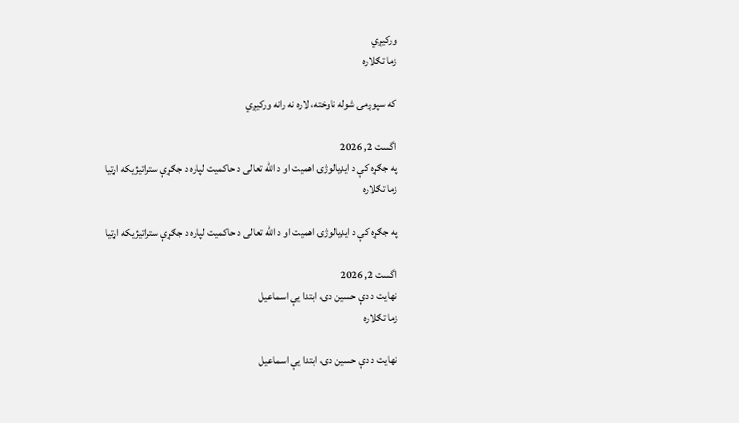ورکیږي
زما تګلاره

که سپوږمۍ شوله ناوخته، لاره نه رانه ورکیږي

اگست 2, 2026
په جګړه کې د ایډیالوژۍ اهمیت او د الله تعالی د حاکمیت لپاره د جګړې ستراتیژیکه اړتیا
زما تګلاره

په جګړه کې د ایډیالوژۍ اهمیت او د الله تعالی د حاکمیت لپاره د جګړې ستراتیژیکه اړتیا

اگست 2, 2026
نهایت د دې حسین دی، ابتدا یې اسماعيل
زما تګلاره

نهایت د دې حسین دی، ابتدا یې اسماعيل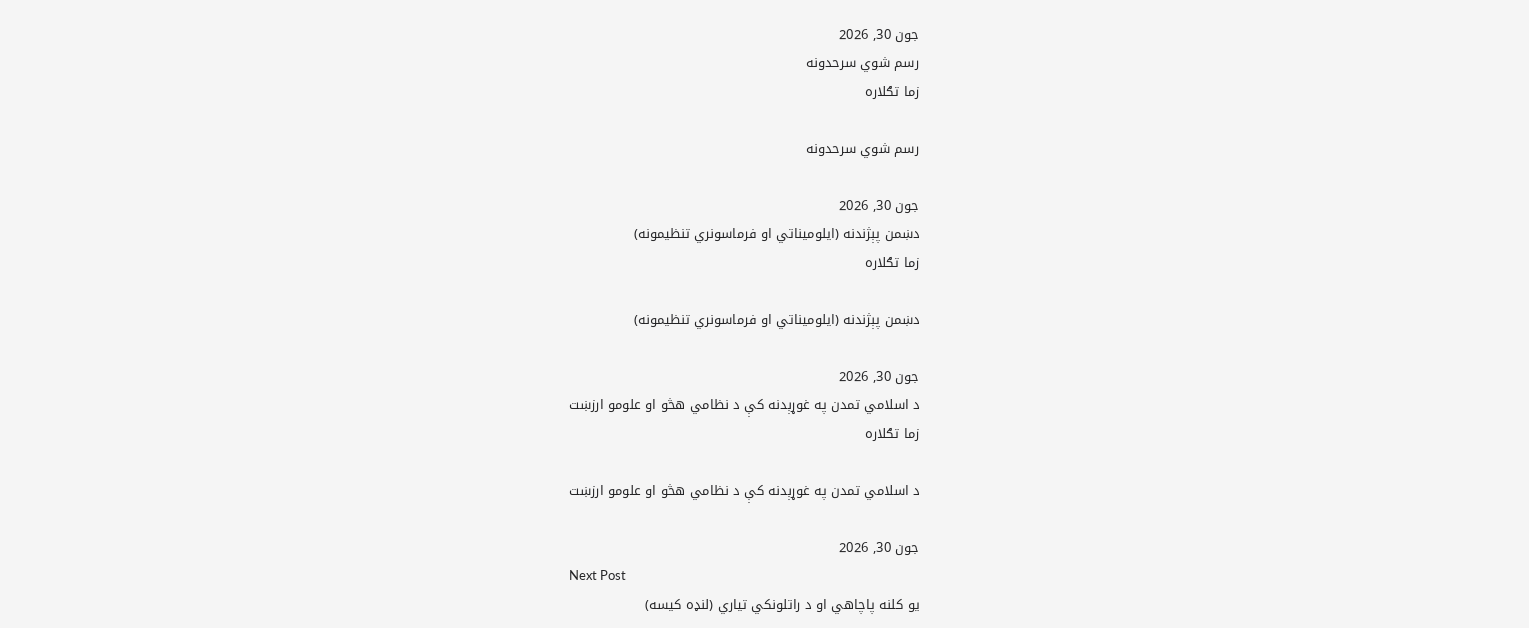جون 30, 2026
رسم شوي سرحدونه
زما تګلاره

رسم شوي سرحدونه

جون 30, 2026
دښمن پېژندنه (ایلومیناتي او فرماسونري تنظیمونه)
زما تګلاره

دښمن پېژندنه (ایلومیناتي او فرماسونري تنظیمونه)

جون 30, 2026
د اسلامي تمدن په غوړېدنه کې د نظامي هڅو او علومو ارزښت
زما تګلاره

د اسلامي تمدن په غوړېدنه کې د نظامي هڅو او علومو ارزښت

جون 30, 2026
Next Post
یو کلنه پاچاهي او د راتلونکي تیاري (لنډه کیسه)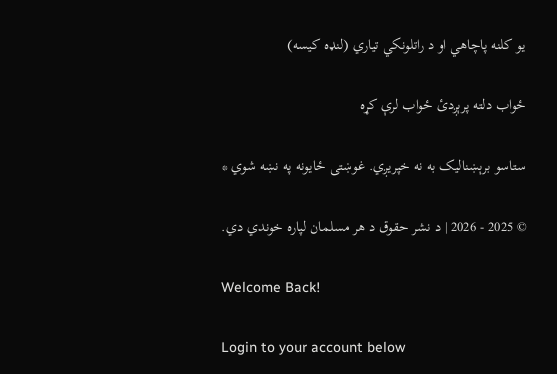یو کلنه پاچاهي او د راتلونکي تیاري (لنډه کیسه)

ځواب دلته پرېږدئ ځواب لرې کړه

ستاسو برېښناليک به نه خپريږي. غوښتى ځایونه په نښه شوي *

© 2025 - 2026 | د نشر حقوق د هر مسلمان لپاره خوندي دي.

Welcome Back!

Login to your account below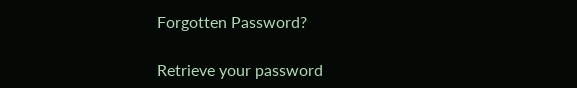Forgotten Password?

Retrieve your password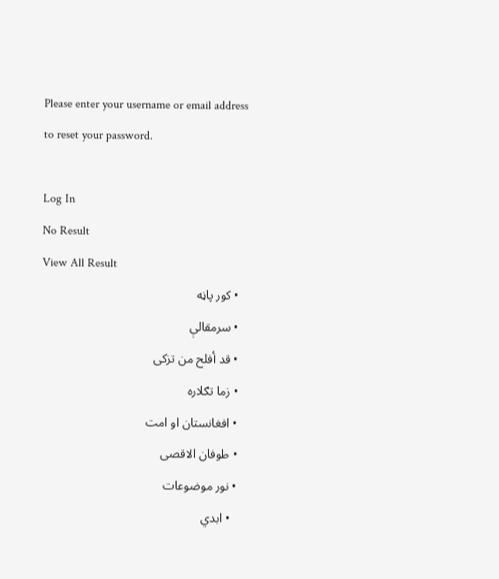Please enter your username or email address to reset your password.

Log In
No Result
View All Result
  • کور پاڼه
  • سرمقالې
  • قد أفلح من تزکی
  • زما تګلاره
  • افغانستان او امت
  • طوفان الاقصی
  • نور موضوعات
    • ابدي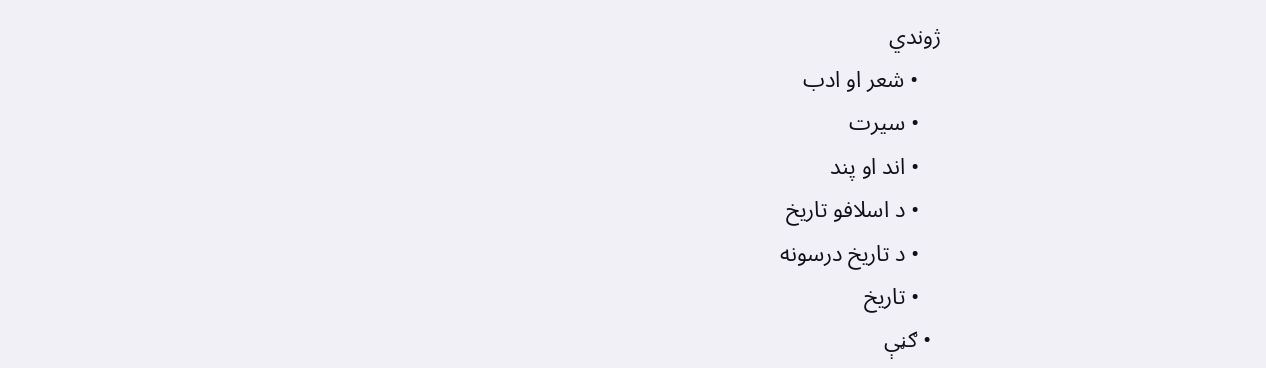ژوندي
    • شعر او ادب
    • سیرت
    • اند او پند
    • د اسلافو تاریخ
    • د تاریخ درسونه
    • تاريخ
  • ګڼې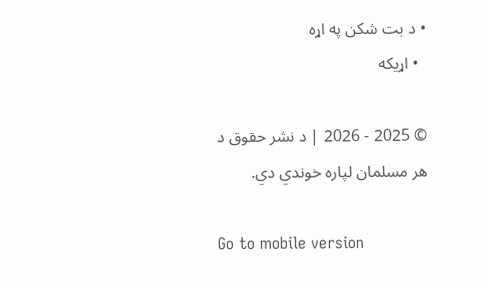• د بت شکن په اړه
  • اړيکه

© 2025 - 2026 | د نشر حقوق د هر مسلمان لپاره خوندي دي.

Go to mobile version